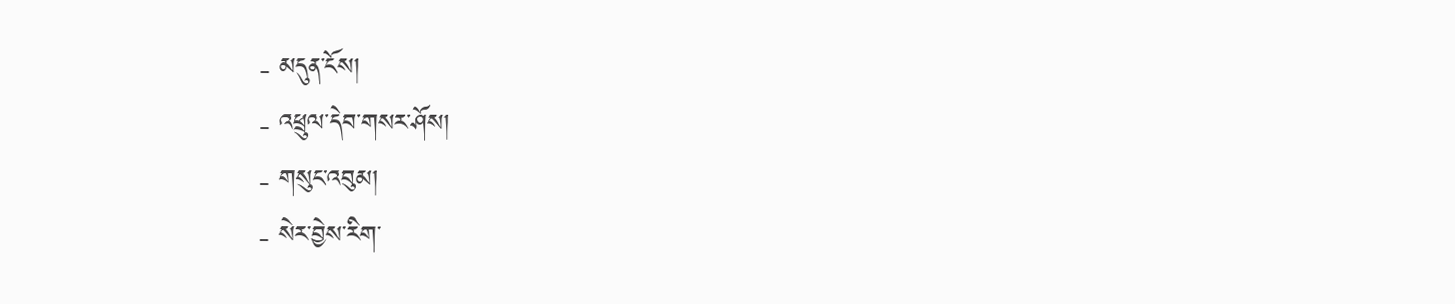- མདུན་ངོས།
- འཕྲུལ་དེབ་གསར་ཤོས།
- གསུང་འབུམ།
- སེར་བྱེས་རིག་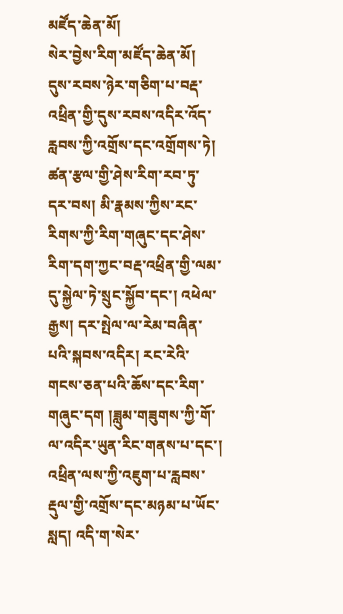མཛོད་ཆེན་མོ།
སེར་བྱེས་རིག་མཛོད་ཆེན་མོ།
དུས་རབས་ཉེར་གཅིག་པ་བརྡ་འཕྲིན་གྱི་དུས་རབས་འདིར་འོད་རླབས་ཀྱི་འགྲོས་དང་འགྲོགས་ཏེ། ཚན་རྩལ་གྱི་ཤེས་རིག་རབ་ཏུ་དར་བས། མི་རྣམས་ཀྱིས་རང་རིགས་ཀྱི་རིག་གཞུང་དང་ཤེས་རིག་དག་ཀྱང་བརྡ་འཕྲིན་གྱི་ལམ་དུ་སྐྱེལ་ཏེ་སྲུང་སྐྱོབ་དང་། འཕེལ་རྒྱས། དར་སྤེལ་ལ་རེམ་བཞིན་པའི་སྐབས་འདིར། རང་རེའི་གངས་ཅན་པའི་ཆོས་དང་རིག་གཞུང་དག །ཟླུམ་གཟུགས་ཀྱི་གོ་ལ་འདིར་ཡུན་རིང་གནས་པ་དང་། འཕྲིན་ལས་ཀྱི་འཇུག་པ་རླབས་རྡུལ་གྱི་འགྲོས་དང་མཉམ་པ་ཡོང་སླད། འདི་ག་སེར་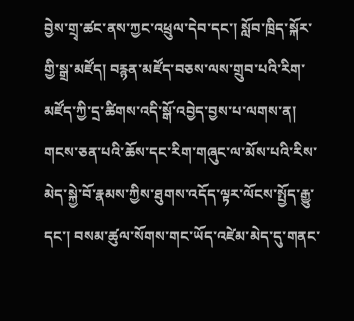བྱེས་གྲྭ་ཚང་ནས་ཀྱང་འཕྲུལ་དེབ་དང་། སློབ་ཁྲིད་སྐོར་གྱི་སྒྲ་མཛོད། བརྙན་མཛོད་བཅས་ལས་གྲུབ་པའི་རིག་མཛོད་ཀྱི་དྲ་ཚིགས་འདི་སྒོ་འབྱེད་བྱས་པ་ལགས་ན། གངས་ཅན་པའི་ཆོས་དང་རིག་གཞུང་ལ་མོས་པའི་རིས་མེད་སྐྱེ་བོ་རྣམས་ཀྱིས་ཐུགས་འདོད་ལྟར་ལོངས་སྤྱོད་རྒྱུ་དང་། བསམ་ཚུལ་སོགས་གང་ཡོད་འཛེམ་མེད་དུ་གནང་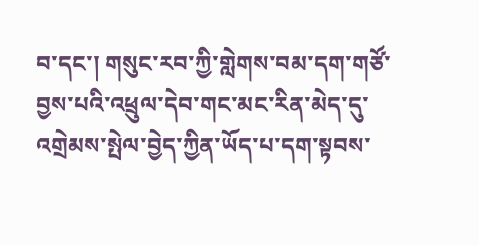བ་དང་། གསུང་རབ་ཀྱི་གླེགས་བམ་དག་གཙོ་བྱས་པའི་འཕྲུལ་དེབ་གང་མང་རིན་མེད་དུ་འགྲེམས་སྤེལ་བྱེད་ཀྱིན་ཡོད་པ་དག་སྟབས་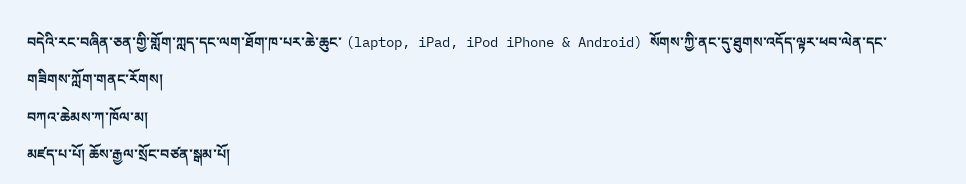བདེའི་རང་བཞིན་ཅན་གྱི་གློག་ཀླད་དང་ལག་ཐོག་ཁ་པར་ཆེ་ཆུང་ (laptop, iPad, iPod iPhone & Android) སོགས་ཀྱི་ནང་དུ་ཐུགས་འདོད་ལྟར་ཕབ་ལེན་དང་གཟིགས་ཀློག་གནང་རོགས།
བཀའ་ཆེམས་ཀ་ཁོལ་མ།
མཛད་པ་པོ། ཆོས་རྒྱལ་སྲོང་བཙན་སྒམ་པོ།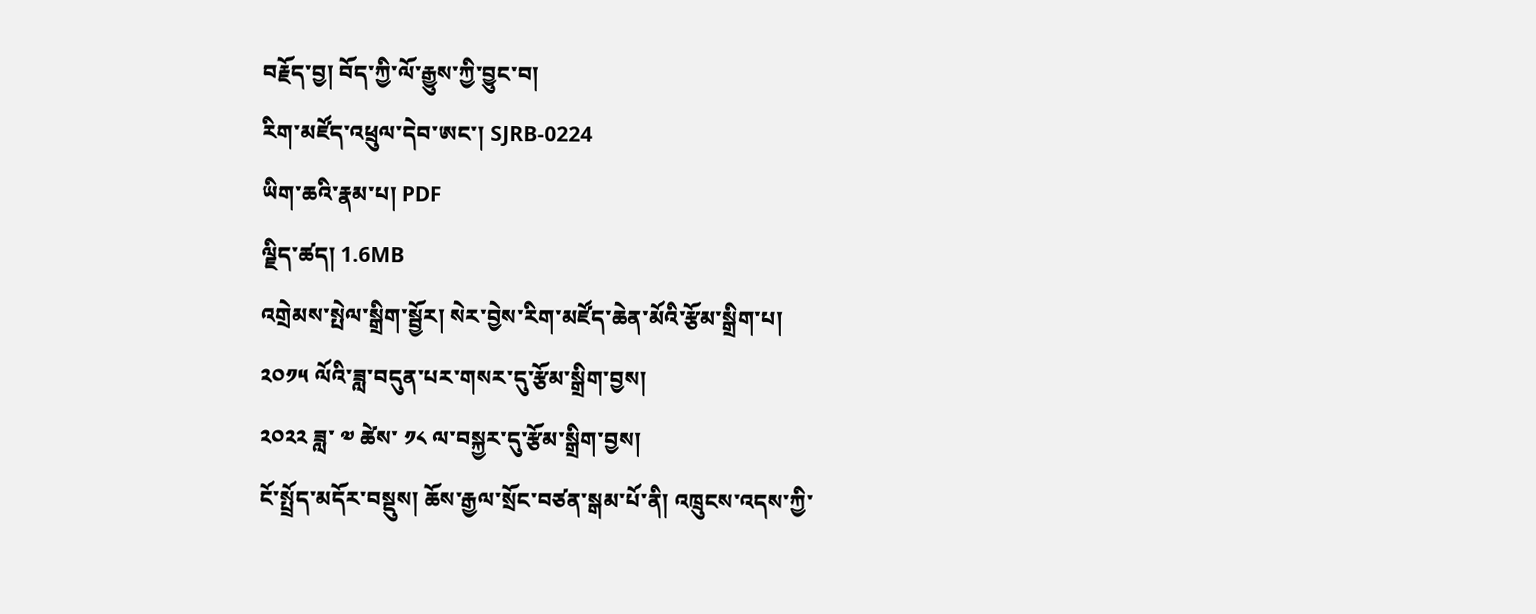བརྗོད་བྱ། བོད་ཀྱི་ལོ་རྒྱུས་ཀྱི་བྱུང་བ།
རིག་མཛོད་འཕྲུལ་དེབ་ཨང་། SJRB-0224
ཡིག་ཆའི་རྣམ་པ། PDF
ལྗིད་ཚད། 1.6MB
འགྲེམས་སྤེལ་སྒྲིག་སྦྱོར། སེར་བྱེས་རིག་མཛོད་ཆེན་མོའི་རྩོམ་སྒྲིག་པ།
༢༠༡༥ ལོའི་ཟླ་བདུན་པར་གསར་དུ་རྩོམ་སྒྲིག་བྱས།
༢༠༢༢ ཟླ་ ༧ ཚེས་ ༡༨ ལ་བསྐྱར་དུ་རྩོམ་སྒྲིག་བྱས།
ངོ་སྤྲོད་མདོར་བསྡུས། ཆོས་རྒྱལ་སྲོང་བཙན་སྒམ་པོ་ནི། འཁྲུངས་འདས་ཀྱི་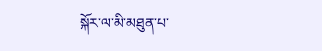སྐོར་ལ་མི་མཐུན་པ་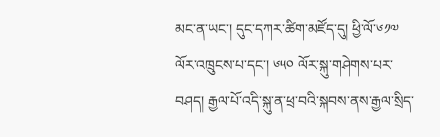མང་ན་ཡང་། དུང་དཀར་ཚིག་མཛོད་དུ། ཕྱི་ལོ་༦༡༧ ལོར་འཁྲུངས་པ་དང་། ༦༥༠ ལོར་སྐུ་གཤེགས་པར་བཤད། རྒྱལ་པོ་འདི་སྐུ་ན་ཕྲ་བའི་སྐབས་ནས་རྒྱལ་སྲིད་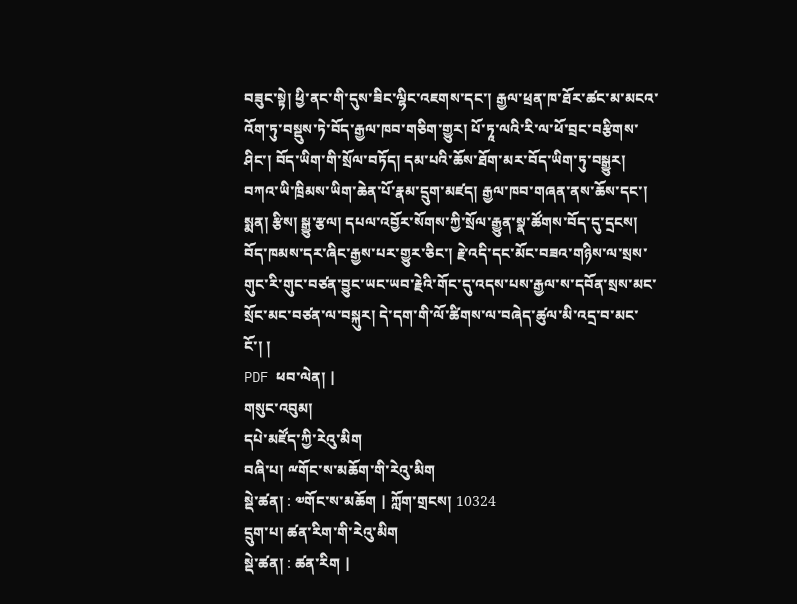བཟུང་སྟེ། ཕྱི་ནང་གི་དུས་ཟིང་ལྷིང་འཇགས་དང་། རྒྱལ་ཕྲན་ཁ་ཐོར་ཚང་མ་མངའ་འོག་ཏུ་བསྡུས་ཏེ་བོད་རྒྱལ་ཁབ་གཅིག་གྱུར། པོ་ཏཱ་ལའི་རི་ལ་ཕོ་བྲང་བརྩིགས་ཤིང་། བོད་ཡིག་གི་སྲོལ་བཏོད། དམ་པའི་ཆོས་ཐོག་མར་བོད་ཡིག་ཏུ་བསྒྱུར། བཀའ་ཡི་ཁྲིམས་ཡིག་ཆེན་པོ་རྣམ་དྲུག་མཛད། རྒྱལ་ཁབ་གཞན་ནས་ཆོས་དང་། སྨན། རྩིས། སྒྱུ་རྩལ། དཔལ་འབྱོར་སོགས་ཀྱི་སྲོལ་རྒྱུན་སྣ་ཚོགས་བོད་དུ་དྲངས། བོད་ཁམས་དར་ཞིང་རྒྱས་པར་གྱུར་ཅིང་། རྗེ་འདི་དང་མོང་བཟའ་གཉིས་ལ་སྲས་གུང་རི་གུང་བཙན་བྱུང་ཡང་ཡབ་རྗེའི་གོང་དུ་འདས་པས་རྒྱལ་ས་དབོན་སྲས་མང་སྲོང་མང་བཙན་ལ་བསྐུར། དེ་དག་གི་ལོ་ཚིགས་ལ་བཞེད་ཚུལ་མི་འདྲ་བ་མང་ངོ་། །
PDF ཕབ་ལེན། |
གསུང་འབུམ།
དཔེ་མཛོད་ཀྱི་རེའུ་མིག
བཞི་པ། ྋགོང་ས་མཆོག་གི་རེའུ་མིག
སྡེ་ཚན། : ༧གོང་ས་མཆོག | ཀློག་གྲངས། 10324
དྲུག་པ། ཚན་རིག་གི་རེའུ་མིག
སྡེ་ཚན། : ཚན་རིག |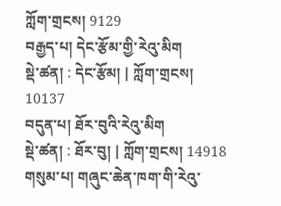ཀློག་གྲངས། 9129
བརྒྱད་པ། དེང་རྩོམ་གྱི་རེའུ་མིག
སྡེ་ཚན། : དེང་རྩོམ། | ཀློག་གྲངས། 10137
བདུན་པ། ཐོར་བུའི་རེའུ་མིག
སྡེ་ཚན། : ཐོར་བུ། | ཀློག་གྲངས། 14918
གསུམ་པ། གཞུང་ཆེན་ཁག་གི་རེའུ་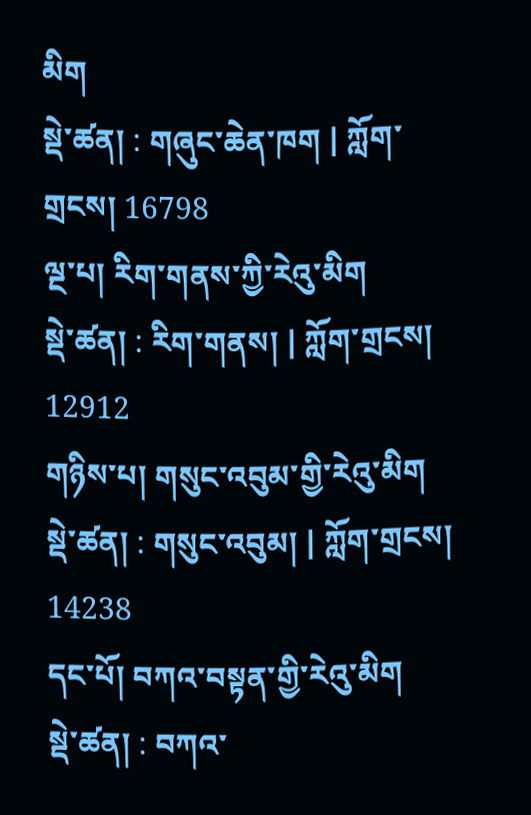མིག
སྡེ་ཚན། : གཞུང་ཆེན་ཁག | ཀློག་གྲངས། 16798
ལྔ་པ། རིག་གནས་ཀྱི་རེའུ་མིག
སྡེ་ཚན། : རིག་གནས། | ཀློག་གྲངས། 12912
གཉིས་པ། གསུང་འབུམ་གྱི་རེའུ་མིག
སྡེ་ཚན། : གསུང་འབུམ། | ཀློག་གྲངས། 14238
དང་པོ། བཀའ་བསྟན་གྱི་རེའུ་མིག
སྡེ་ཚན། : བཀའ་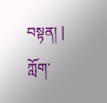བསྟན། | ཀློག་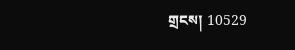གྲངས། 10529